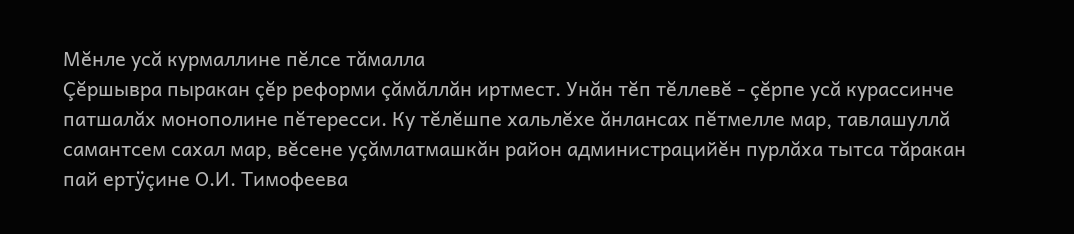Мĕнле усă курмаллине пĕлсе тăмалла
Çĕршывра пыракан çĕр реформи çăмăллăн иртмест. Унăн тĕп тĕллевĕ - çĕрпе усă курассинче патшалăх монополине пĕтересси. Ку тĕлĕшпе хальлĕхе ăнлансах пĕтмелле мар, тавлашуллă самантсем сахал мар, вĕсене уçăмлатмашкăн район администрацийĕн пурлăха тытса тăракан пай ертÿçине О.И. Тимофеева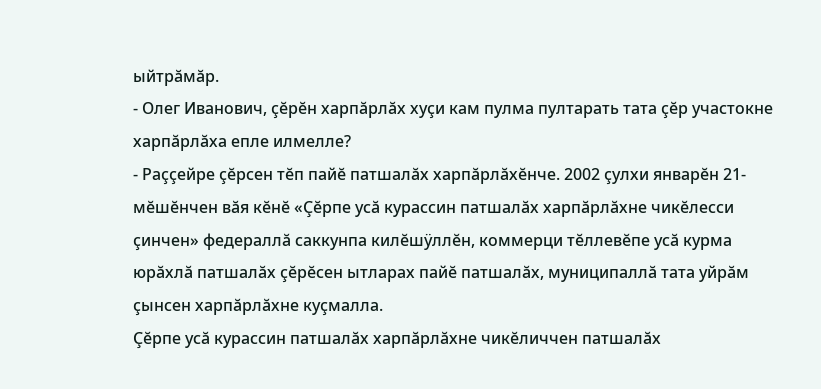ыйтрăмăр.
- Олег Иванович, çĕрĕн харпăрлăх хуçи кам пулма пултарать тата çĕр участокне харпăрлăха епле илмелле?
- Раççейре çĕрсен тĕп пайĕ патшалăх харпăрлăхĕнче. 2002 çулхи январĕн 21-мĕшĕнчен вăя кĕнĕ «Çĕрпе усă курассин патшалăх харпăрлăхне чикĕлесси çинчен» федераллă саккунпа килĕшÿллĕн, коммерци тĕллевĕпе усă курма юрăхлă патшалăх çĕрĕсен ытларах пайĕ патшалăх, муниципаллă тата уйрăм çынсен харпăрлăхне куçмалла.
Çĕрпе усă курассин патшалăх харпăрлăхне чикĕличчен патшалăх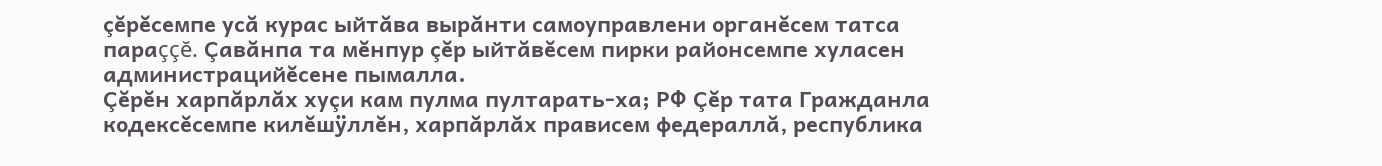çĕрĕсемпе усă курас ыйтăва вырăнти самоуправлени органĕсем татса параççĕ. Çавăнпа та мĕнпур çĕр ыйтăвĕсем пирки районсемпе хуласен администрацийĕсене пымалла.
Çĕрĕн харпăрлăх хуçи кам пулма пултарать-ха; РФ Çĕр тата Гражданла кодексĕсемпе килĕшÿллĕн, харпăрлăх прависем федераллă, республика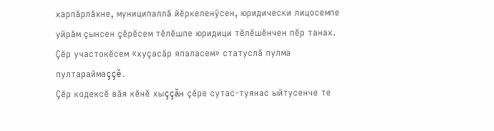харпăрлăхне, муниципаллă йĕркеленÿсен, юридически лицосемпе уйрăм çынсен çĕрĕсем тĕлĕшпе юридици тĕлĕшĕнчен пĕр танах. Çĕр участокĕсем «хуçасăр япаласем» статуслă пулма пултараймаççĕ.
Çĕр кодексĕ вăя кĕнĕ хыççăн çĕре сутас-туянас ыйтусенче те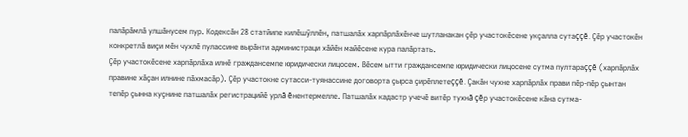палăрăмлă улшăнусем пур. Кодексăн 28 статйипе килĕшÿллĕн, патшалăх харпăрлăхĕнче шутланакан çĕр участокĕсене укçалла сутаççĕ. Çĕр участокĕн конкретлă виçи мĕн чухлĕ пулассине вырăнти администраци хăйĕн майĕсене кура палăртать.
Çĕр участокĕсене харпăрлăха илнĕ граждансемпе юридически лицосем. Вĕсем ытти граждансемпе юридически лицосене сутма пултараççĕ (харпăрлăх правине хăçан илнине пăхмасăр). Çĕр участокне сутасси-туянассине договорта çырса çирĕплетеççĕ. Çакăн чухне харпăрлăх прави пĕр-пĕр çынтан тепĕр çынна куçнине патшалăх регистрацийĕ урлă ĕнентермелле. Патшалăх кадастр учечĕ витĕр тухнă çĕр участокĕсене кăна сутма-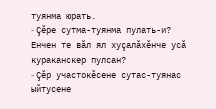туянма юрать.
- Çĕре сутма-туянма пулать-и? Енчен те вăл ял хуçалăхĕнче усă кураканскер пулсан?
- Çĕр участокĕсене сутас-туянас ыйтусене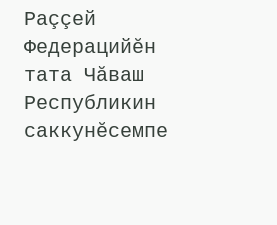Раççей Федерацийĕн тата Чăваш Республикин саккунĕсемпе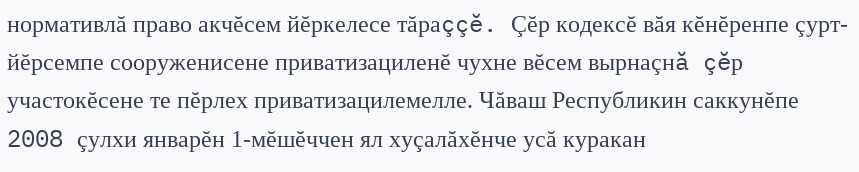нормативлă право акчĕсем йĕркелесе тăраççĕ. Çĕр кодексĕ вăя кĕнĕренпе çурт-йĕрсемпе сооруженисене приватизациленĕ чухне вĕсем вырнаçнă çĕр участокĕсене те пĕрлех приватизацилемелле. Чăваш Республикин саккунĕпе 2008 çулхи январĕн 1-мĕшĕччен ял хуçалăхĕнче усă куракан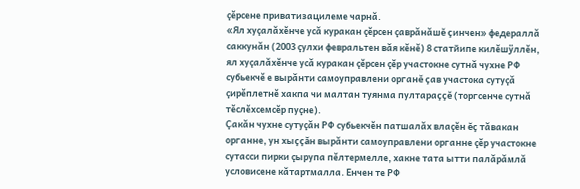çĕрсене приватизацилеме чарнă.
«Ял хуçалăхĕнче усă куракан çĕрсен çаврăнăшĕ çинчен» федераллă саккунăн (2003 çулхи февральтен вăя кĕнĕ) 8 статйипе килĕшÿллĕн, ял хуçалăхĕнче усă куракан çĕрсен çĕр участокне сутнă чухне РФ субьекчĕ е вырăнти самоуправлени органĕ çав участока сутуçă çирĕплетнĕ хакпа чи малтан туянма пултараççĕ (торгсенче сутнă тĕслĕхсемсĕр пуçне).
Çакăн чухне сутуçăн РФ субьекчĕн патшалăх влаçĕн ĕç тăвакан органне, ун хыççăн вырăнти самоуправлени органне çĕр участокне сутасси пирки çырупа пĕлтермелле, хакне тата ытти палăрăмлă условисене кăтартмалла. Енчен те РФ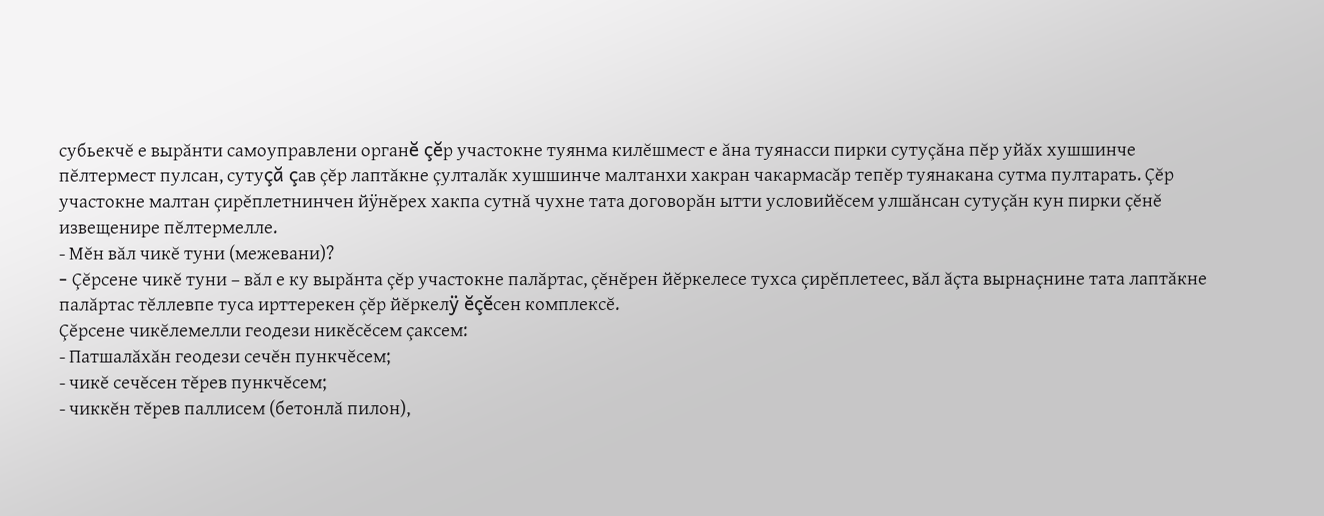субьекчĕ е вырăнти самоуправлени органĕ çĕр участокне туянма килĕшмест е ăна туянасси пирки сутуçăна пĕр уйăх хушшинче пĕлтермест пулсан, сутуçă çав çĕр лаптăкне çулталăк хушшинче малтанхи хакран чакармасăр тепĕр туянакана сутма пултарать. Çĕр участокне малтан çирĕплетнинчен йÿнĕрех хакпа сутнă чухне тата договорăн ытти условийĕсем улшăнсан сутуçăн кун пирки çĕнĕ извещенире пĕлтермелле.
- Мĕн вăл чикĕ туни (межевани)?
- Çĕрсене чикĕ туни – вăл е ку вырăнта çĕр участокне палăртас, çĕнĕрен йĕркелесе тухса çирĕплетеес, вăл ăçта вырнаçнине тата лаптăкне палăртас тĕллевпе туса ирттерекен çĕр йĕркелÿ ĕçĕсен комплексĕ.
Çĕрсене чикĕлемелли геодези никĕсĕсем çаксем:
- Патшалăхăн геодези сечĕн пункчĕсем;
- чикĕ сечĕсен тĕрев пункчĕсем;
- чиккĕн тĕрев паллисем (бетонлă пилон),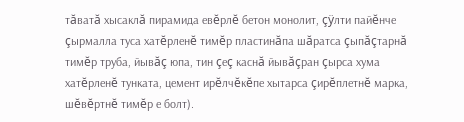тăватă хысаклă пирамида евĕрлĕ бетон монолит, çÿлти пайĕнче çырмалла туса хатĕрленĕ тимĕр пластинăпа шăратса çыпăçтарнă тимĕр труба, йывăç юпа, тин çеç каснă йывăçран çырса хума хатĕрленĕ тунката, цемент ирĕлчĕкĕпе хытарса çирĕплетнĕ марка, шĕвĕртнĕ тимĕр е болт).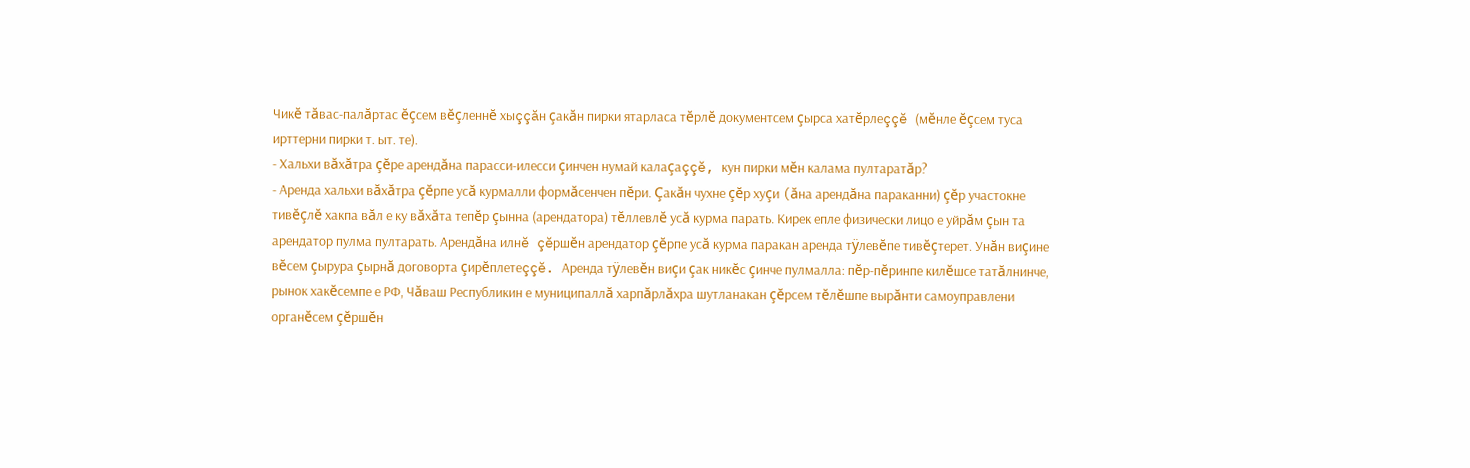Чикĕ тăвас-палăртас ĕçсем вĕçленнĕ хыççăн çакăн пирки ятарласа тĕрлĕ документсем çырса хатĕрлеççĕ (мĕнле ĕçсем туса ирттерни пирки т. ыт. те).
- Хальхи вăхăтра çĕре арендăна парасси-илесси çинчен нумай калаçаççĕ, кун пирки мĕн калама пултаратăр?
- Аренда хальхи вăхăтра çĕрпе усă курмалли формăсенчен пĕри. Çакăн чухне çĕр хуçи (ăна арендăна параканни) çĕр участокне тивĕçлĕ хакпа вăл е ку вăхăта тепĕр çынна (арендатора) тĕллевлĕ усă курма парать. Кирек епле физически лицо е уйрăм çын та арендатор пулма пултарать. Арендăна илнĕ çĕршĕн арендатор çĕрпе усă курма паракан аренда тÿлевĕпе тивĕçтерет. Унăн виçине вĕсем çырура çырнă договорта çирĕплетеççĕ. Аренда тÿлевĕн виçи çак никĕс çинче пулмалла: пĕр-пĕринпе килĕшсе татăлнинче, рынок хакĕсемпе е РФ, Чăваш Республикин е муниципаллă харпăрлăхра шутланакан çĕрсем тĕлĕшпе вырăнти самоуправлени органĕсем çĕршĕн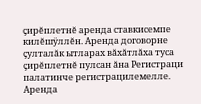çирĕплетнĕ аренда ставкисемпе килĕшÿллĕн. Аренда договорне çулталăк ытларах вăхăтлăха туса çирĕплетнĕ пулсан ăна Регистраци палатинче регистрацилемелле.
Аренда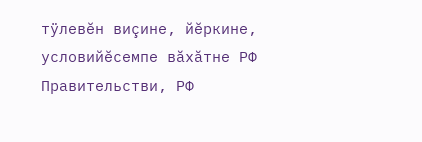тÿлевĕн виçине, йĕркине, условийĕсемпе вăхăтне РФ Правительстви, РФ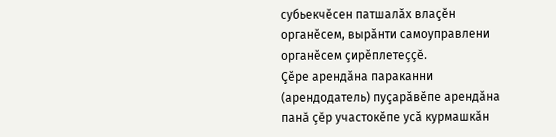субьекчĕсен патшалăх влаçĕн органĕсем, вырăнти самоуправлени органĕсем çирĕплетеççĕ.
Çĕре арендăна параканни (арендодатель) пуçарăвĕпе арендăна панă çĕр участокĕпе усă курмашкăн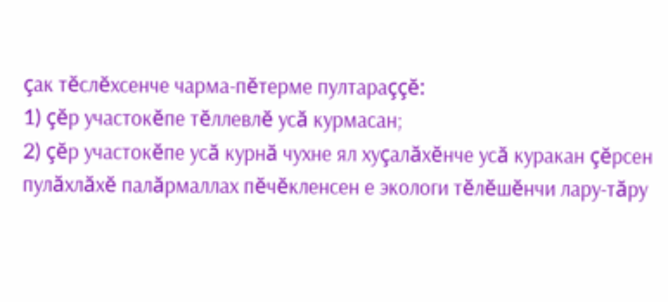çак тĕслĕхсенче чарма-пĕтерме пултараççĕ:
1) çĕр участокĕпе тĕллевлĕ усă курмасан;
2) çĕр участокĕпе усă курнă чухне ял хуçалăхĕнче усă куракан çĕрсен пулăхлăхĕ палăрмаллах пĕчĕкленсен е экологи тĕлĕшĕнчи лару-тăру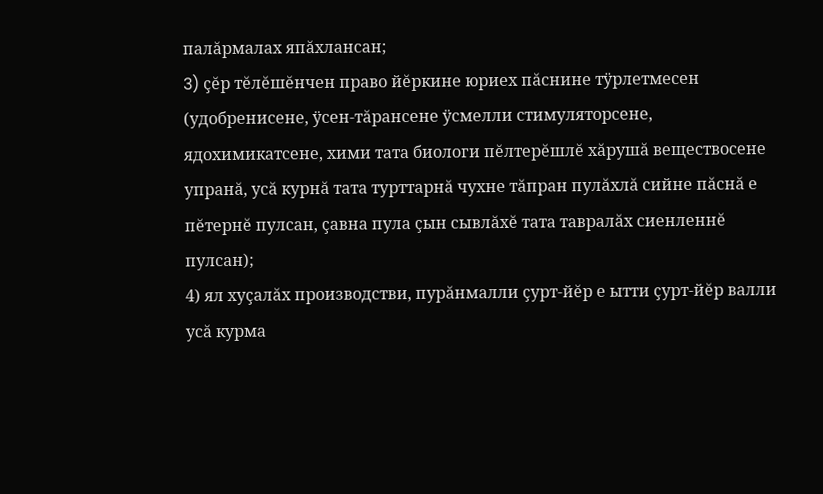палăрмалах япăхлансан;
3) çĕр тĕлĕшĕнчен право йĕркине юриех пăснине тÿрлетмесен (удобренисене, ÿсен-тăрансене ÿсмелли стимуляторсене, ядохимикатсене, хими тата биологи пĕлтерĕшлĕ хăрушă веществосене упранă, усă курнă тата турттарнă чухне тăпран пулăхлă сийне пăснă е пĕтернĕ пулсан, çавна пула çын сывлăхĕ тата тавралăх сиенленнĕ пулсан);
4) ял хуçалăх производстви, пурăнмалли çурт-йĕр е ытти çурт-йĕр валли усă курма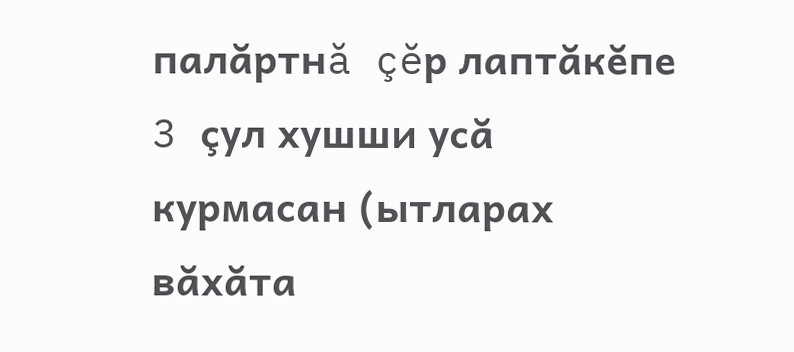палăртнă çĕр лаптăкĕпе 3 çул хушши усă курмасан (ытларах вăхăта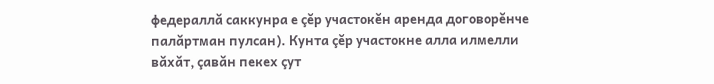федераллă саккунра е çĕр участокĕн аренда договорĕнче палăртман пулсан). Кунта çĕр участокне алла илмелли вăхăт, çавăн пекех çут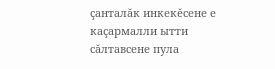çанталăк инкекĕсене е каçармалли ытти сăлтавсене пула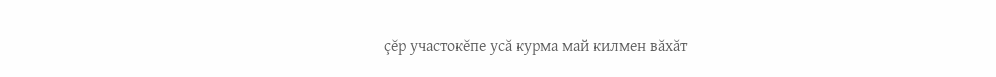çĕр участокĕпе усă курма май килмен вăхăт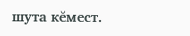шута кĕмест.